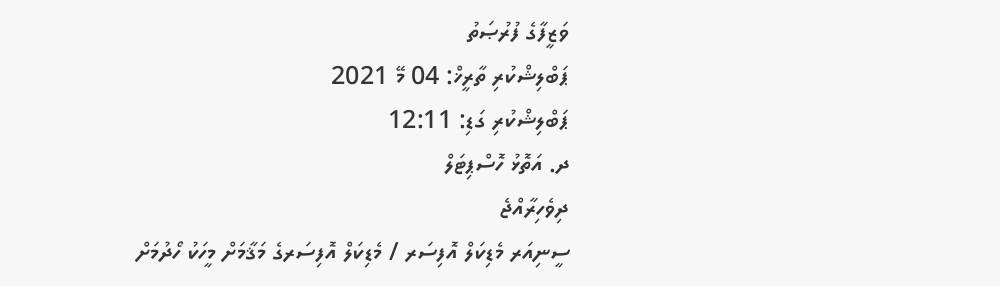ވަޒީފާގެ ފުރުޞަތު
ޕަބްލިޝްކުރި ތާރީޚް: 04 މޭ 2021
ޕަބްލިޝްކުރި ގަޑި: 12:11
ދ. އަތޮޅު ހޮސްޕިޓަލް
ދިވެހިރާއްޖެ
ސީނިއަރ މެޑިކަލް އޮފިސަރ / މެޑިކަލް އޮފިސަރގެ މަޤާމަށް މީހަކު ހޯދުމަށް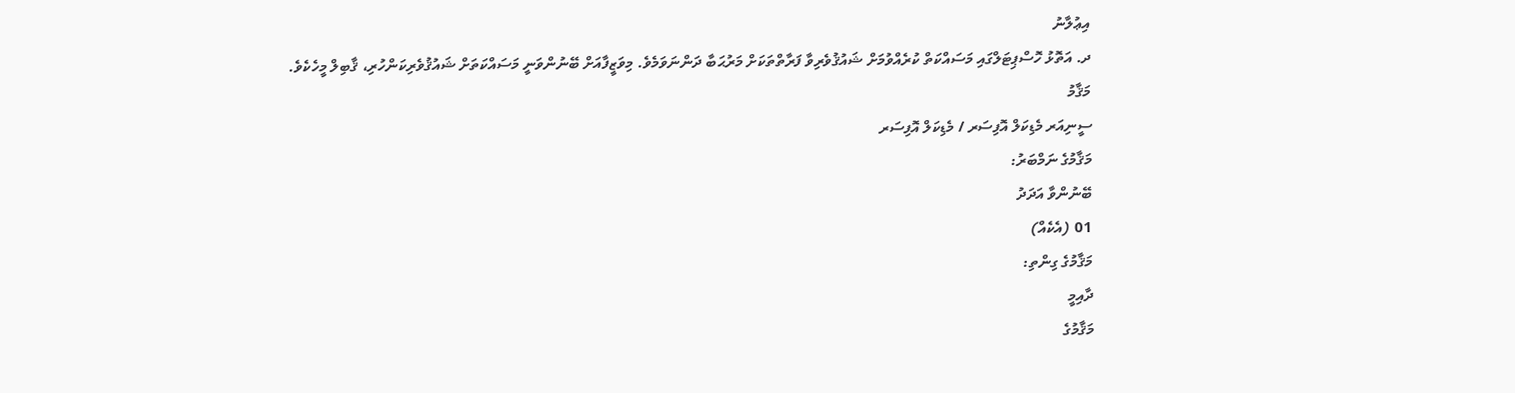އިޢުލާނު
ދ. އަތޮޅު ހޮސްޕިޓަލްގައި މަސައްކަތް ކުރެއްވުމަށް ޝައުޤުވެރިވާ ފަރާތްތަކަށް މަރުޙަބާ ދަންނަވަމެވެ. މިވަޒީފާއަށް ބޭނުންވަނީ މަސައްކަތަށް ޝައުޤުވެރިކަންހުރި، ޤާބިލް މީހެކެވެ.
މަޤާމު
ސީނިއަރ މެޑިކަލް އޮފިސަރ / މެޑިކަލް އޮފިސަރ
މަޤާމުގެ ނަމްބަރު:
ބޭނުންވާ އަދަދު
01 (އެކެއް)
މަޤާމުގެ ގިންތި:
ދާއިމީ
މަޤާމުގެ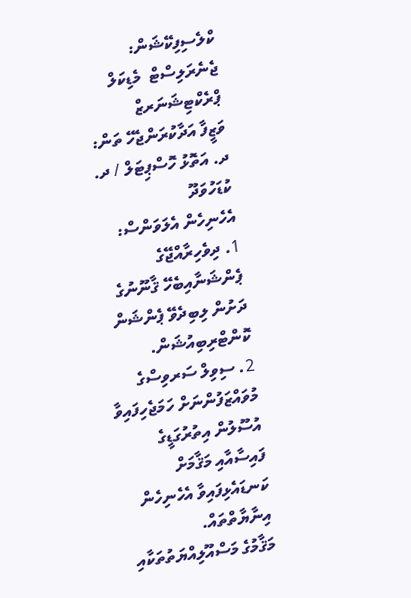ކްލެސިފިކޭޝަން:
ޖެނެރަލިސްޓް  މެޑިކަލް ޕްރެކްޓިޝަނަރޒް
ވަޒީފާ އަދާކުރަންޖެހޭ ތަން:
ދ. އަތޮޅު ހޮސްޕިޓަލް / ދ. ކުޑަހުވަދޫ
އެހެނިހެން އެލަވަންސް:
1. ދިވެހިރާއްޖޭގެ ޕެންޝަނާއިބެހޭ ޤާނޫނުގެ ދަށުން ލިބިދެވޭ ޕެންޝަން ކޮންޓްރިބިއުޝަން.
2. ސިވިލް ސަރވިސްގެ މުވައްޒަފުންނަށް ހަމަޖެހިފައިވާ އުސޫލުން އިތުރުގަޑީގެ ފައިސާއާއި މަޤާމަށް ކަނޑައެޅިފައިވާ އެހެނިހެން އިނާޔާތްތައް.
މަޤާމުގެ މަސްއޫލިއްޔަތުތަކާއި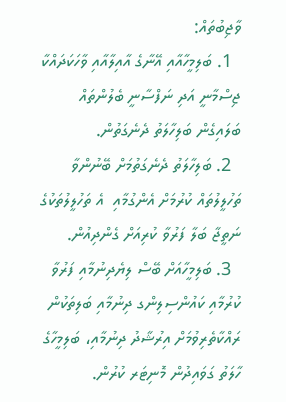ވާޖިބުތައް:
  1. ބަލިމީހާއާއި އޭނާގެ އާއިލާއާއި ވާހަކަދައްކާ ޖިސްމާނީ އަދި ނަފްސާނީ ބެލުންތައް ބަލައިގެން ބަލިހާލަތު ދެނެގަތުން.
  2. ބަލިހާލަތު ދެނެގަތުމަށް ބޭނުންވާ ތަހުލީލުތައް ކުރުމަށް އެންގުމާއި  އެ ތަހުލީލުތަކުގެ ނަތީޖާ ބަލާ ފަރުވާ ކުރިއަށް ގެންދިއުން.
  3. ބަލިމީހާއަށް ބޭސް ލިޔެދިނުމާއި ފަރުވާ ކުރުމާއި ކައުންސިލިންގ ދިނުމާއި ބަލިތަކުން ރައްކާތެރިވުމަށް އިރުޝާދު ދިނުމާއި، ބަލިމީހާގެ ހާލަތު ގަވައިދުން މޮނިޓަރ ކުރުން.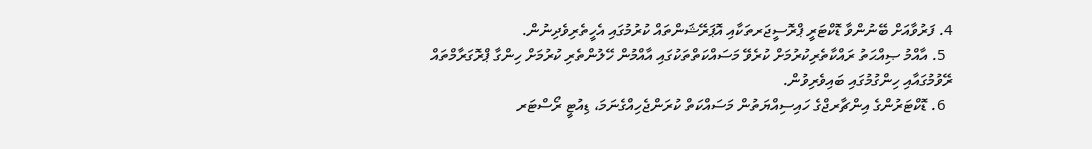4. ފަރުވާއަށް ބޭނުންވާ ޑޮކްޓަރީ ޕްރޮސީޖަރތަކާއި އޮޕަރޭޝަންތައް ކުރުމުގައި އެހީތެރިވެދިނުން.
  5. އާއްމު ޞިއްޙަތު ރައްކާތެރިކުރުމަށް ކުރެވޭ މަސައްކަތްތަކުގައި އާއްމުން ހޭލުންތެރި ކުރުމަށް ހިންގާ ޕްރޮގަރާމްތައް ރޭވުމުގައާއި ހިންގުމުގައި ބައިވެރިވުން.
  6. ޑޮކްޓަރުންގެ އިންޗާރޖްގެ ހައިސިއްޔަތުން މަސައްކަތް ކުރަންޖެހިއްގެނަމަ، ޑިއުޓީ ރޯސްޓަރ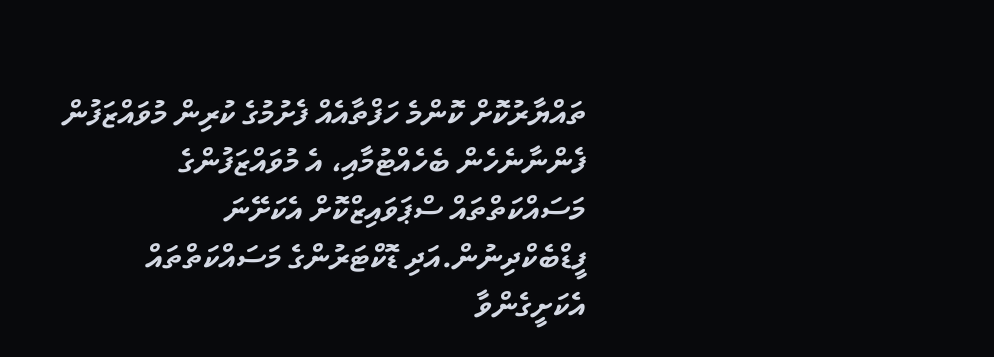ތައްޔާރުކޮށް ކޮންމެ ހަފްތާއެއް ފެށުމުގެ ކުރިން މުވައްޒަފުން ފެންނާނެހެން ބެހެއްޓުމާއި، އެ މުވައްޒަފުންގެ މަސައްކަތްތައް ސްޕަވައިޒްކޮށް އެކަށޭނަ ފީޑްބެކްދިނުން.އަދި ޑޮކްޓަރުންގެ މަސައްކަތްތައް އެކަށީގެންވާ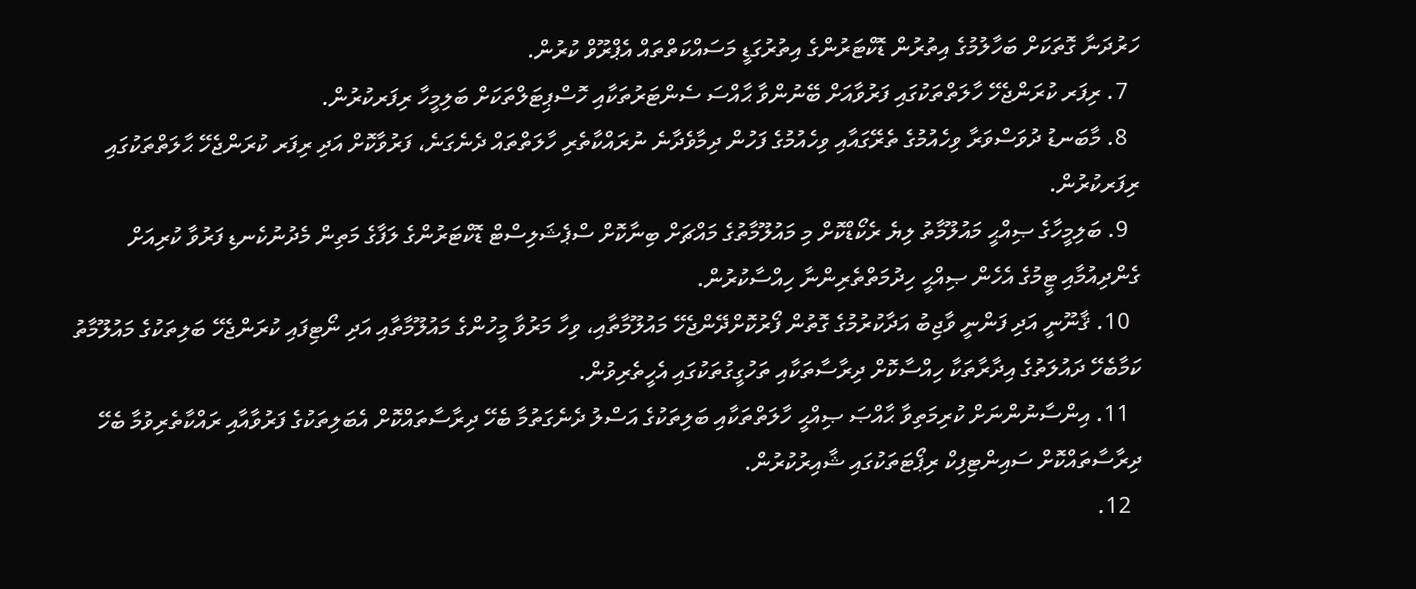ހަރުދަނާ ގޮތަކަށް ބަހާލުމުގެ އިތުރުން ޑޮކްޓަރުންގެ އިތުރުގަޑީ މަސައްކަތްތައް އެޕްރޫވް ކުރުން.
  7. ރިފަރ ކުރަންޖެހޭ ހާލަތްތަކުގައި ފަރުވާއަށް ބޭނުންވާ ޙާއްސަ ސެންޓަރުތަކާއި ހޮސްޕިޓަލްތަކަށް ބަލިމީހާ ރިފަރކުރުން.
  8. މާބަނޑު ދުވަސްވަރާ ވިހެއުމުގެ ތެރޭގައާއި ވިހެއުމުގެ ފަހުން ދިމާވެދާނެ ނުރައްކާތެރި ހާލަތްތައް ދެނެގަނެ، ފަރުވާކޮށް އަދި ރިފަރ ކުރަންޖެހޭ ޙާލަތްތަކުގައި ރިފަރކުރުން.
  9. ބަލިމީހާގެ ޞިއްޙީ މައުލޫމާތު ލިޔެ ރެކޯޑްކޮށް މި މައުލޫމާތުގެ މައްޗަށް ބިނާކޮށް ސްޕެޝަލިސްޓް ޑޮކްޓަރުންގެ ލަފާގެ މަތިން މެދުނުކެނޑި ފަރުވާ ކުރިއަށް ގެންދިއުމާއި ޓީމުގެ އެހެން ޞިއްޙީ ހިދުމަތްތެރިންނާ ހިއްސާކުރުން.
  10. ޤާނޫނީ އަދި ފަންނީ ވާޖިބު އަދާކުރުމުގެ ގޮތުން ފޯރުކޮށްދޭންޖެހޭ މައުލޫމާތާއި، ވިހާ މަރުވާ މީހުންގެ މައުލޫމާތާއި އަދި ނޯޓިފައި ކުރަންޖެހޭ ބަލިތަކުގެ މައުލޫމާތު ކަމާބެހޭ ދައުލަތުގެ އިދާރާތަކާ ހިއްސާކޮށް ދިރާސާތަކާއި ތަހުގީގުތަކުގައި އެހީތެރިވުން.
  11. އިންސާނުންނަށް ކުރިމަތިވާ ޙާއްޞަ ޞިއްޙީ ހާލަތްތަކާއި ބަލިތަކުގެ އަސްލު ދެނެގަތުމާ ބެހޭ ދިރާސާތައްކޮށް އެބަލިތަކުގެ ފަރުވާއާއި ރައްކާތެރިވުމާ ބެހޭ ދިރާސާތައްކޮށް ސައިންޓިފިކް ރިޕޯޓަތަކުގައި ޝާއިރުކުރުން.
  12.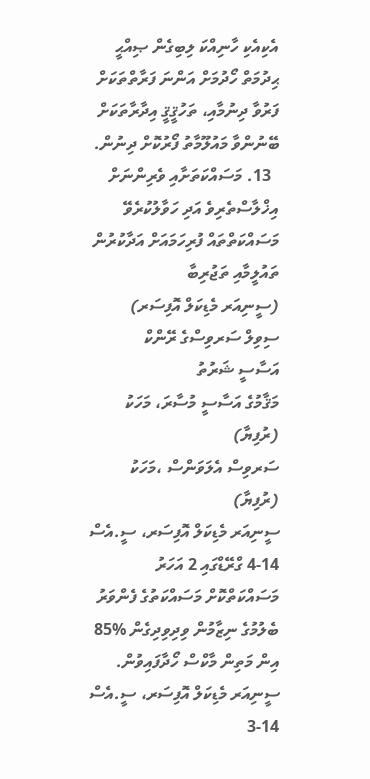އެކިއެކި ހާނިއްކަ ލިބިގެން ޞިއްޙީ ޙިދުމަތް ހޯދުމަށް އަންނަ ފަރާތްތަކަށް ފަރުވާ ދިނުމާއި، ތަހުޤީޤީ އިދާރާތަކަށް ބޭނުންވާ މައުލޫމާތު ފޯރުކޮށް ދިނުން.
  13. މަސައްކަތަށާއި ވެރިންނަށް އިޚްލާސްތެރިވެ އަދި ހަވާލުކުރެވޭ މަސައްކަތްތައް ފުރިހަމައަށް އަދާކުރުން
ތައުލީމާއި ތަޖުރިބާ
(ސީނިއަރ މެޑިކަލް އޮފިސަރ)
ސިވިލް ސަރވިސްގެ ރޭންކް
އަސާސީ ޝަރުތު
މަޤާމުގެ އަސާސީ މުސާރަ، މަހަކު (ރުފިޔާ)
ސަރވިސް އެލަވަންސް ،މަހަކު (ރުފިޔާ)
ސީނިއަރ މެޑިކަލް އޮފިސަރ، ސީ.އެސް 14-4 ގްރޭޑްގައި 2 އަހަރު މަސައްކަތްކޮށް މަސައްކަތުގެ ފެންވަރު ބެލުމުގެ ނިޒާމުން ވިދިވިދިގެން %85 އިން މަތިން މާކްސް ހޯދާފައިވުން.
ސީނިއަރ މެޑިކަލް އޮފިސަރ، ސީ.އެސް 14-3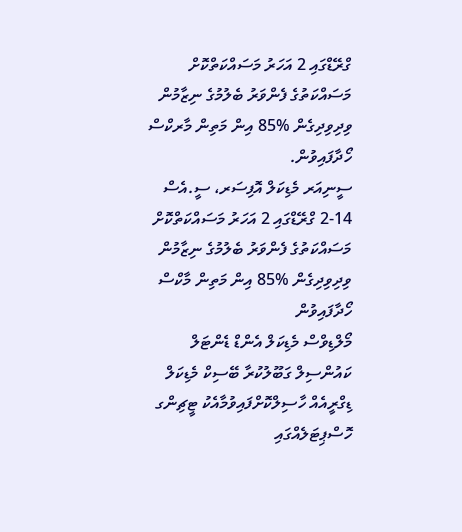ގްރޭޑްގައި 2 އަހަރު މަސައްކަތްކޮށް މަސައްކަތުގެ ފެންވަރު ބެލުމުގެ ނިޒާމުން ވިދިވިދިގެން %85 އިން މަތިން މާރކްސް ހޯދާފައިވުން.
ސީނިއަރ މެޑިކަލް އޮފިސަރ، ސީ.އެސް 14-2 ގްރޭޑްގައި 2 އަހަރު މަސައްކަތްކޮށް މަސައްކަތުގެ ފެންވަރު ބެލުމުގެ ނިޒާމުން ވިދިވިދިގެން %85 އިން މަތިން މާކްސް ހޯދާފައިވުން
މޯލްޑިވްސް މެޑިކަލް އެންޑް ޑެންޓަލް ކައުންސިލް ގަބޫލުކުރާ ބޭސިކް މެޑިކަލް ޑިގްރީއެއް ހާސިލްކޮށްފައިވުމާއެކު ޓީޗިންގ ހޮސްޕިޓަލެއްގައި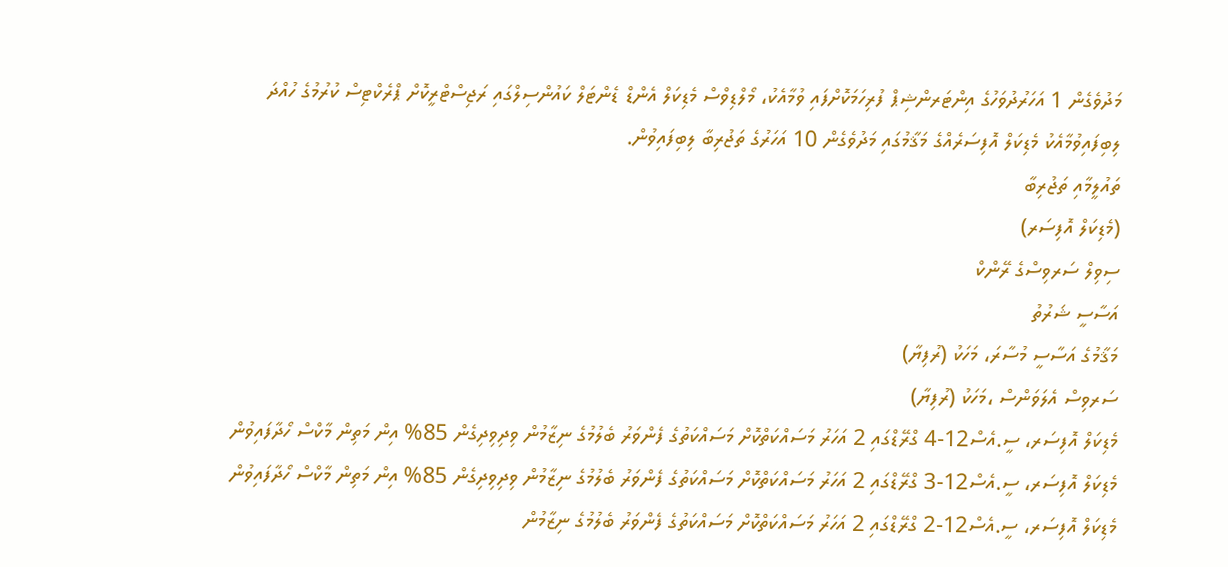މަދުވެގެން 1 އަހަރުދުވަހުގެ އިންޓަރންޝިޕް ފުރިހަމަކޮށްފައި ވުމާއެކު، މޯލްޑިވްސް މެޑިކަލް އެންޑް ޑެންޓަލް ކައުންސިލްގައި ރަޖިސްޓްރީކޮށް ޕްރެކްޓިސް ކުރުމުގެ ހުއްދަ ލިބިފައިވުމާއެކު މެޑިކަލް އޮފިސަރެއްގެ މަޤާމުގައި މަދުވެގެން 10 އަހަރުގެ ތަޖުރިބާ ލިބިފައިވުން.
ތައުލީމާއި ތަޖުރިބާ
(މެޑިކަލް އޮފިސަރ)
ސިވިލް ސަރވިސްގެ ރޭންކް
އަސާސީ ޝަރުތު
މަޤާމުގެ އަސާސީ މުސާރަ، މަހަކު (ރުފިޔާ)
ސަރވިސް އެލަވަންސް ،މަހަކު (ރުފިޔާ)
މެޑިކަލް އޮފިސަރ، ސީ.އެސް12-4 ގްރޭޑްގައި 2 އަހަރު މަސައްކަތްކޮށް މަސައްކަތުގެ ފެންވަރު ބެލުމުގެ ނިޒާމުން ވިދިވިދިގެން 85% އިން މަތިން މާކްސް ހޯދާފައިވުން
މެޑިކަލް އޮފިސަރ، ސީ.އެސް12-3 ގްރޭޑްގައި 2 އަހަރު މަސައްކަތްކޮށް މަސައްކަތުގެ ފެންވަރު ބެލުމުގެ ނިޒާމުން ވިދިވިދިގެން 85% އިން މަތިން މާކްސް ހޯދާފައިވުން
މެޑިކަލް އޮފިސަރ، ސީ.އެސް12-2 ގްރޭޑްގައި 2 އަހަރު މަސައްކަތްކޮށް މަސައްކަތުގެ ފެންވަރު ބެލުމުގެ ނިޒާމުން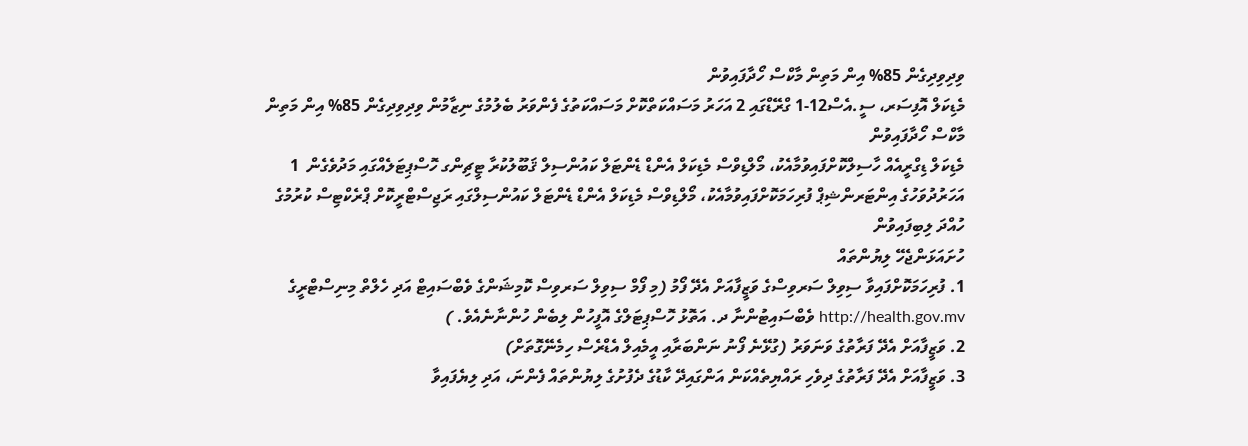ވިދިވިދިގެން 85% އިން މަތިން މާކްސް ހޯދާފައިވުން
މެޑިކަލް އޮފިސަރ، ސީ.އެސް12-1 ގްރޭޑްގައި 2 އަހަރު މަސައްކަތްކޮށް މަސައްކަތުގެ ފެންވަރު ބެލުމުގެ ނިޒާމުން ވިދިވިދިގެން 85% އިން މަތިން މާކްސް ހޯދާފައިވުން
މެޑިކަލް ޑިގްރީއެއް ހާސިލްކޮށްފައިވުމާއެކު، މޯލްޑިވްސް މެޑިކަލް އެންޑް ޑެންޓަލް ކައުންސިލް ޤަބޫލުކުރާ ޓީޗިންގ ހޮސްޕިޓަލެއްގައި މަދުވެގެން  1 އަހަރުދުވަހުގެ އިންޓަރންޝިޕް ފުރިހަމަކޮށްފައިވުމާއެކު، މޯލްޑިވްސް މެޑިކަލް އެންޑް ޑެންޓަލް ކައުންސިލްގައި ރަޖިސްޓްރީކޮށް ޕްރެކްޓިސް ކުރުމުގެ ހުއްދަ ލިބިފައިވުން
ހުށައަޅަންޖެހޭ ލިޔުންތައް
1. ފުރިހަމަކޮށްފައިވާ ސިވިލް ސަރވިސްގެ ވަޒީފާއަށް އެދޭ ފޯމު (މި ފޯމް ސިވިލް ސަރވިސް ކޮމިޝަންގެ ވެބްސައިޓް އަދި ހެލްތް މިނިސްޓްރީގެ http://health.gov.mv ވެބްސައިޓުންނާ ދ. އަތޮޅު ހޮސްޕިޓަލްގެ އޮފީހުން ލިބެން ހުންނާނެއެވެ. )
2. ވަޒީފާއަށް އެދޭ ފަރާތުގެ ވަނަވަރު (ގުޅޭނެ ފޯނު ނަންބަރާއި އީމެއިލް އެޑްރެސް ހިމެނޭގޮތަށް)
3. ވަޒީފާއަށް އެދޭ ފަރާތުގެ ދިވެހި ރައްޔިތެއްކަން އަންގައިދޭ ކާޑުގެ ދެފުށުގެ ލިޔުންތައް ފެންނަ، އަދި ލިޔެފައިވާ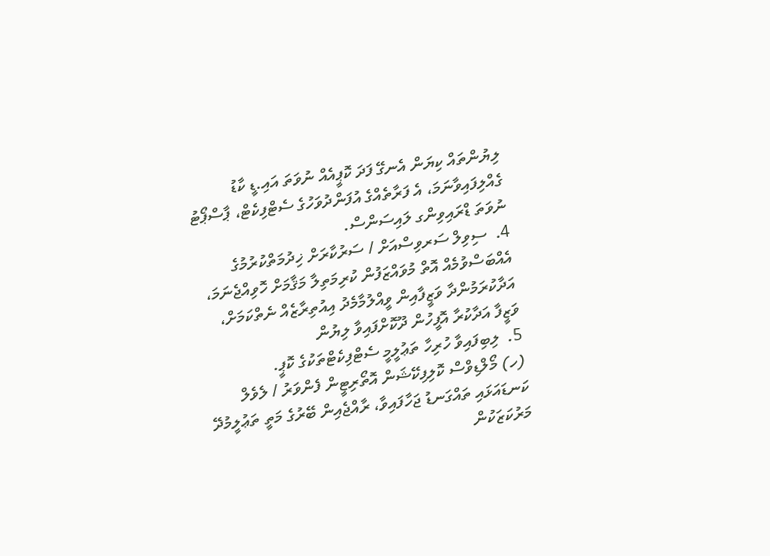ލިޔުންތައް ކިޔަން އެނގޭ ފަދަ ކޮޕީއެއް ނުވަތަ އައި.ޑީ ކާޑު ގެއްލިފައިވާނަމަ، އެ ފަރާތެއްގެ އުފަންދުވަހުގެ ސެޓްފިކެޓް، ޕާސްޕޯޓު ނުވަތަ ޑްރައިވިންގ ލައިސަންސް.
4.  ސިވިލް ސަރވިސްއަށް / ސަރުކާރަށް ޚިދުމަތްކުރުމުގެ އެއްބަސްވުމެއް އޮތް މުވައްޒަފުން ކުރިމަތިލާ މަޤާމަށް ހޮވިއްޖެނަމަ، އަދާކުރަމުންދާ ވަޒީފާއިން ވީއްލުމާމެދު އިއުތިރާޒެއް ނެތްކަމަށް، ވަޒީފާ އަދާކުރާ އޮފީހުން ދޫކޮށްފައިވާ ލިޔުން
5.  ލިބިފައިވާ ހުރިހާ ތަޢުލީމީ ސެޓްފިކެޓްތަކުގެ ކޮޕީ.
(ހ) މޯލްޑިވްސް ކޮލިފިކޭޝަން އޮތޯރިޓީން ފެންވަރު / ލެވެލް ކަނޑައަޅައި ތައްގަނޑު ޖަހާފައިވާ، ރާއްޖެއިން ބޭރުގެ މަތީ ތަޢުލީމުދޭ މަރުކަޒަކުން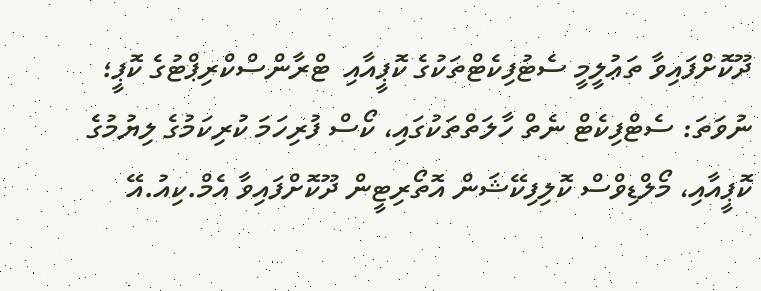ދޫކޮށްފައިވާ ތަޢުލީމީ ސެޓުފިކެޓްތަކުގެ ކޮޕީއާއި  ޓްރާންސްކްރިޕްޓުގެ ކޮޕީ؛ ނުވަތަ: ސެޓްފިކެޓް ނެތް ހާލަތްތަކުގައި، ކޯސް ފުރިހަމަ ކުރިކަމުގެ ލިޔުމުގެ ކޮޕީއާއި، މޯލްޑިވްސް ކޮލިފިކޭޝަން އޮތޯރިޓީން ދޫކޮށްފައިވާ އެމް.ކިއު.އޭ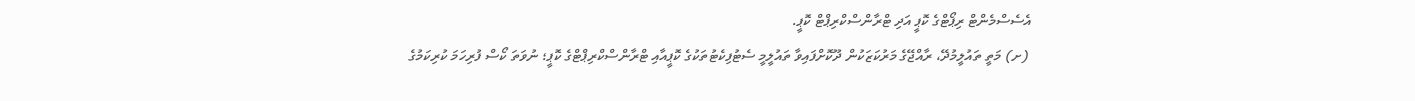އެސެސްމެންޓް ރިޕޯޓްގެ ކޮޕީ އަދި ޓްރާންސްކްރިޕްޓް ކޮޕީ.
 (ށ) މަތީ ތައުލީމުދޭ، ރާއްޖޭގެ މަރުކަޒަކުން ދޫކޮށްފައިވާ ތައުލީމީ ސެޓުފިކެޓުތަކުގެ ކޮޕީއާއި ޓްރާންސްކްރިޕްޓްގެ ކޮޕީ؛ ނުވަތަ ކޯސް ފުރިހަމަ ކުރިކަމުގެ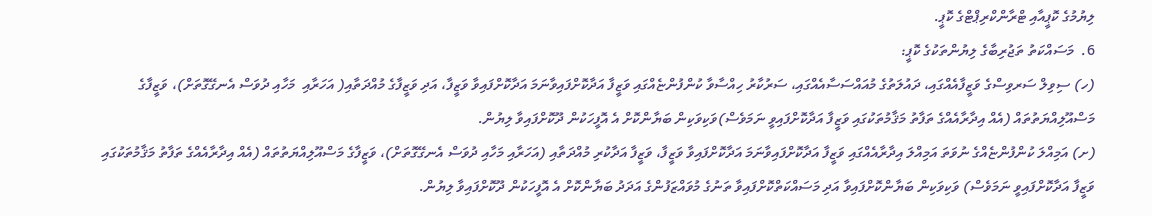ލިޔުމުގެ ކޮޕީއާއި ޓްރާންކްރިޕްޓްގެ ކޮޕީ.
6.  މަސައްކަތު ތަޖުރިބާގެ ލިޔުންތަކުގެ ކޮޕީ:
(ހ) ސިވިލް ސަރވިސްގެ ވަޒީފާއެއްގައި، ދައުލަތުގެ މުއައްސަސާއެއްގައި، ސަރުކާރު ހިއްސާވާ ކުންފުންޏެއްގައި ވަޒީފާ އަދާކޮށްފައިވާނަމަ އަދާކޮށްފައިވާ ވަޒީފާ، އަދި ވަޒީފާގެ މުއްދަތާއި( އަހަރާއި  މަހާއި ދުވަސް އެނގޭގޮތަށް)، ވަޒީފާގެ މަސްއޫލިއްޔަތުތައް (އެއް އިދާރާއެއްގެ ތަފާތު މަޤާމުތަކުގައި ވަޒީފާ އަދާކޮށްފައިވީ ނަމަވެސް)ވަކިވަކިން ބަޔާންކޮށް އެ އޮފީހަކުން ދޫކޮށްފައިވާ ލިޔުން.
(ށ) އަމިއްލަ ކުންފުންޏެއްގެ ނުވަތަ އަމިއްލަ އިދާރާއެއްގައި ވަޒީފާ އަދާކޮށްފައިވާނަމަ އަދާކޮށްފައިވާ ވަޒީފާ، ވަޒީފާ އަދާކުރި މުއްދަތާއި (އަހަރާއި މަހާއި ދުވަސް އެނގޭގޮތަށް)، ވަޒީފާގެ މަސްއޫލިއްޔަތުތައް (އެއް އިދާރާއެއްގެ ތަފާތު މަޤާމުތަކުގައި ވަޒީފާ އަދާކޮށްފައިވީ ނަމަވެސް) ވަކިވަކިން ބަޔާންކޮށްފައިވާ އަދި މަސައްކަތްކޮށްފައިވާ ތަނުގެ މުވައްޒަފުންގެ އަދަދު ބަޔާންކޮށް އެ އޮފީހަކުން ދޫކޮށްފައިވާ ލިޔުން.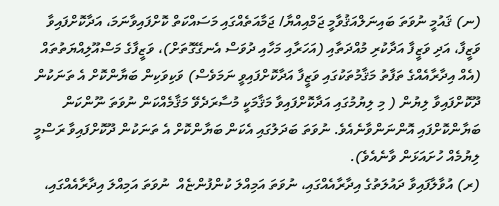(ނ) ޤައުމީ ނުވަތަ ބައިނަލްއަޤުވާމީ ޖަމްއިއްޔާ/ ޖަމާއަތެއްގައި މަސައްކަތް ކޮށްފައިވާނަމަ، އަދާކޮށްފައިވާ ވަޒީފާ، އަދި ވަޒީފާ އަދާކުރި މުއްދަތާއި (އަހަރާއި މަހާއި ދުވަސް އެނގޭގޮތަށް)، ވަޒީފާގެ މަސްއޫލިއްޔަތުތައް (އެއް އިދާރާއެއްގެ ތަފާތު މަޤާމުތަކުގައި ވަޒީފާ އަދާކޮށްފައިވީ ނަމަވެސް) ވަކިވަކިން ބަޔާންކޮށް އެ ތަނަކުން ދޫކޮށްފައިވާ ލިޔުން ( މި ލިޔުމުގައި އަދާކޮށްފައިވާ މަޤާމަކީ މުސާރަދެވޭ މަޤާމެއްކަން ނުވަތަ ނޫންކަން ބަޔާންކޮށްފައި އޮންނަންވާނެއެވެ. ނުވަތަ ބަދަލުގައި އެކަން ބަޔާންކޮށް އެ ތަނަކުން ދޫކޮށްފައިވާ ރަސްމީ ލިޔުމެއް ހުށައަޅަން ވާނެއެވެ).
(ރ) އުވާލާފައިވާ ދައުލަތުގެ އިދާރާއެއްގައި، ނުވަތަ އަމިއްލަ ކުންފުންޏެއް  ނުވަތަ އަމިއްލަ އިދާރާއެއްގައި،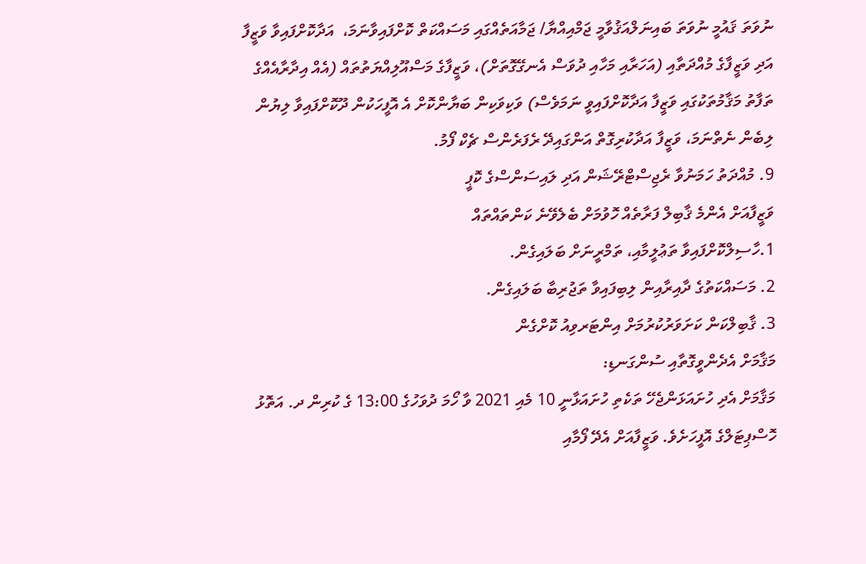ނުވަތަ ޤައުމީ ނުވަތަ ބައިނަލްއަޤުވާމީ ޖަމްއިއްޔާ/ ޖަމާއަތެއްގައި މަސައްކަތް ކޮށްފައިވާނަމަ،  އަދާކޮށްފައިވާ ވަޒީފާ އަދި ވަޒީފާގެ މުއްދަތާއި (އަހަރާއި މަހާއި ދުވަސް އެނގޭގޮތަށް)، ވަޒީފާގެ މަސްއޫލިއްޔަތުތައް (އެއް އިދާރާއެއްގެ ތަފާތު މަޤާމުތަކުގައި ވަޒީފާ އަދާކޮށްފައިވީ ނަމަވެސް) ވަކިވަކިން ބަޔާންކޮށް އެ އޮފީހަކުން ދޫކޮށްފައިވާ ލިޔުން ލިބެން ނެތްނަމަ، ވަޒީފާ އަދާކުރިގޮތް އަންގައިދޭ ރެފަރެންސް ޗެކް ފޯމު.
9. މުއްދަތު ހަމަނުވާ ރެޖިސްޓްރޭޝަން އަދި ލައިސަންސްގެ ކޮޕީ
ވަޒީފާއަށް އެންމެ ޤާބިލް ފަރާތެއް ހޮވުމަށް ބެލެވޭނެ ކަންތައްތައް
1.ހާސިލްކޮށްފައިވާ ތަޢުލީމާއި، ތަމްރީނަށް ބަލައިގެން.
2. މަސައްކަތުގެ ދާއިރާއިން ލިބިފައިވާ ތަޖުރިބާ ބަލައިގެން.
3. ޤާބިލްކަން ކަށަވަރުކުރުމަށް އިންޓަރވިއު ކޮށްގެން
މަޤާމަށް އެދެންވީގޮތާއި ސުންގަނޑި:
މަޤާމަށް އެދި ހުށައަޅަންޖެހޭ ތަކެތި ހުށައަޅާނީ 10 މެއި 2021 ވާ ހޯމަ ދުވަހުގެ 13:00 ގެ ކުރިން ދ. އަތޮޅު ހޮސްޕިޓަލްގެ އޮފީހަށެވެ. ވަޒީފާއަށް އެދޭ ފޯމާއި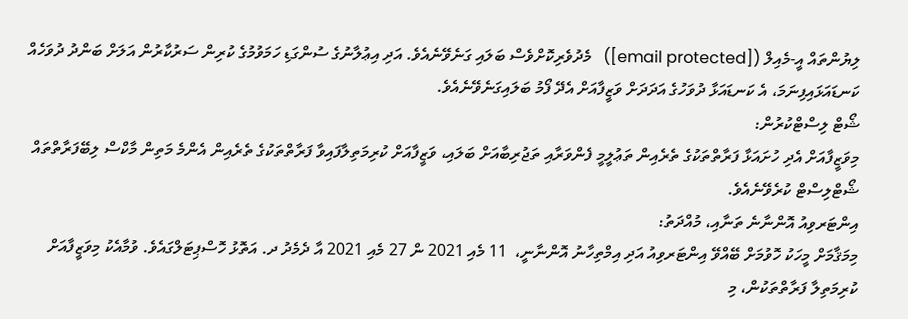ލިޔުންތައް އީ-މެއިލް ([email protected])   މެދުވެރިކޮށްވެސް ބަލައި ގަނެވޭނެއެވެ. އަދި އިޢުލާނުގެ ސުންގަޑި ހަމަވުމުގެ ކުރިން ސަރުކާރުން އަލަށް ބަންދު ދުވަހެއް ކަނޑައަޅައިފިނަމަ، އެ ކަނޑައަޅާ ދުވަހުގެ އަދަދަށް ވަޒީފާއަށް އެދޭ ފޯމު ބަލައިގަނެވޭނެއެވެ.
ޝޯޓް ލިސްޓްކުރުން:
މިވަޒީފާއަށް އެދި ހުށައަޅާ ފަރާތްތަކުގެ ތެރެއިން ތަޢުލީމީ ފެންވަރާއި ތަޖުރިބާއަށް ބަލައި، ވަޒީފާއަށް ކުރިމަތިލާފައިވާ ފަރާތްތަކުގެ ތެރެއިން އެންމެ މަތިން މާކްސް ލިބޭފަރާތްތައް ޝޯޓްލިސްޓް ކުރެވޭނެއެވެ.
އިންޓަރވިއު އޮންނާނެ ތަނާއި، މުއްދަތު:
މިމަޤާމަށް މީހަކު ހޮވުމަށް ބޭއްވޭ އިންޓަރވިއު އަދި އިމްތިހާނު އޮންނާނީ،  11 މެއި 2021 ން 27 މެއި 2021 އާ ދެމެދު ދ. އަތޮޅު ހޮސްޕިޓަލްގައެވެ. ވުމާއެކު މިވަޒީފާއަށް ކުރިމަތިލާ ފަރާތްތަކުން، މި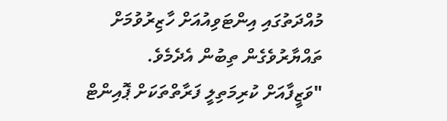މުއްދަތުގައި އިންޓަވިއުއަށް ހާޒިރުވުމަށް ތައްޔާރުވެގެން ތިބުން އެދެމެވެ.
"ވަޒީފާއަށް ކުރިމަތިލީ ފަރާތްތަކަށް ޕޮއިންޓް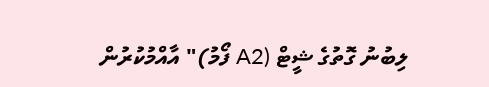ލިބުނު ގޮތުގެ ޝީޓް (A2 ފޯމު)" އާއްމުކުރުން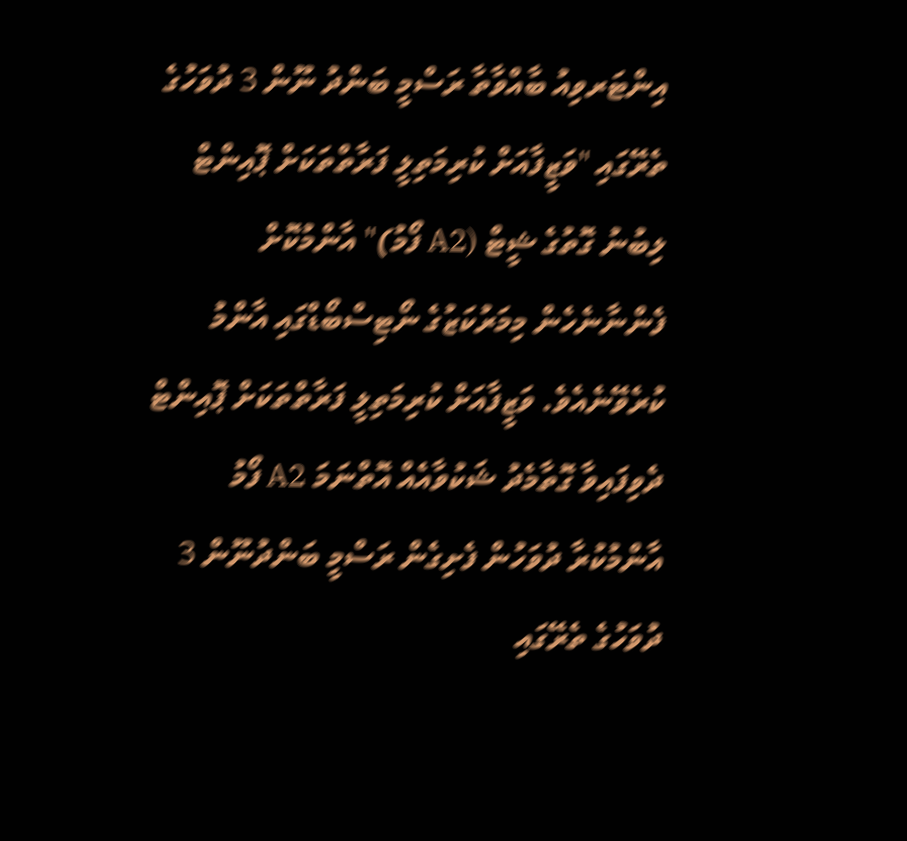އިންޓަރވިއު ބާއްވާތާ ރަސްމީ ބަންދު ނޫން 3 ދުވަހުގެ ތެރޭގައި "ވަޒީފާއަށް ކުރިމަތިލީ ފަރާތްތަކަށް ޕޮއިންޓް ލިބުނު ގޮތުގެ ޝީޓް (A2 ފޯމު)" އާންމުކޮށް ފެންނާނެހެން މިމަރުކަޒުގެ ނޯޓިސްބޯޑްގައި އާންމު ކުރެވޭނެއެވެ. ވަޒީފާއަށް ކުރިމަތިލީ ފަރާތްތަކަށް ޕޮއިންޓް ދެވިފައިވާ ގޮތާމެދު ޝަކުވާއެއް އޮތްނަމަ A2 ފޯމު އާންމުކުރާ ދުވަހުން ފެށިގެން ރަސްމީ ބަންދުނޫން 3 ދުވަހުގެ ތެރޭގައި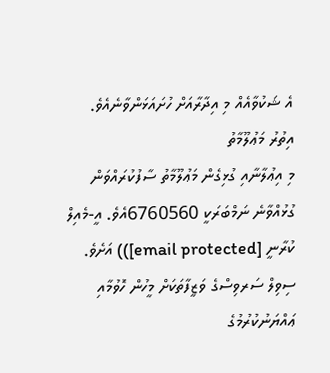އެ ޝަކުވާއެއް މި އިދާރާއަށް ހުށައަޅަންވާނެއެވެ.
އިތުރު މަޢުލޫމާތު
މި އިޢުލާނާއި ގުޅިގެން މަޢުލޫމާތު ސާފުކުރައްވަން ގުޅުއްވާނެ ނަމްބަރަކީ 6760560އެވެ. އީ-މެއިލް ކުރާނީ [email protected])) އަށެވެ. ސިވިލް ސަރވިސްގެ ވަޒީފާތަކަށް މީހުން ހޮވުމާއި ޢައްޔަނުކުރުމުގެ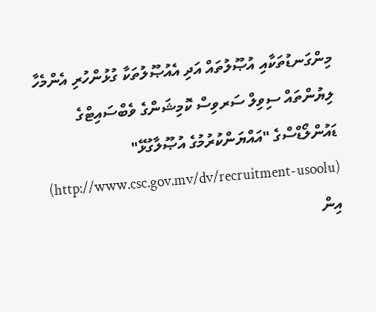މިންގަނޑުތަކާއި އުޞޫލުތައް އަދި އެއުޞޫލުތަކާ ގުޅުންހުރި އެންމެހާ ލިޔުންތައް ސިވިލް ސަރވިސް ކޮމިޝަންގެ ވެބްސައިޓްގެ ޑައުންލޯޑްސްގެ "އައްޔަންކުރުމުގެ އުޞޫލާގުޅޭ" (http://www.csc.gov.mv/dv/recruitment-usoolu) އިން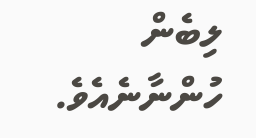ލިބެން ހުންނާނެއެވެ.